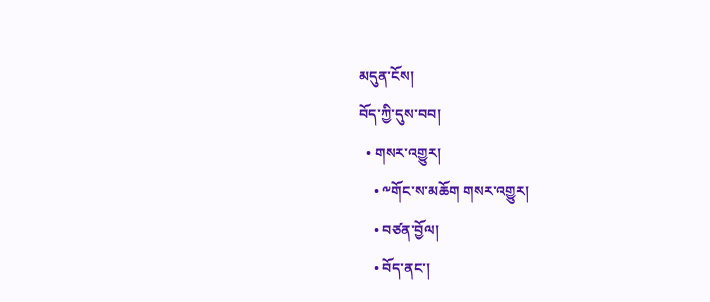མདུན་ངོས།
བོད་ཀྱི་དུས་བབ།
  • གསར་འགྱུར།
    • ༸གོང་ས་མཆོག གསར་འགྱུར།
    • བཙན་བྱོལ།
    • བོད་ནང་།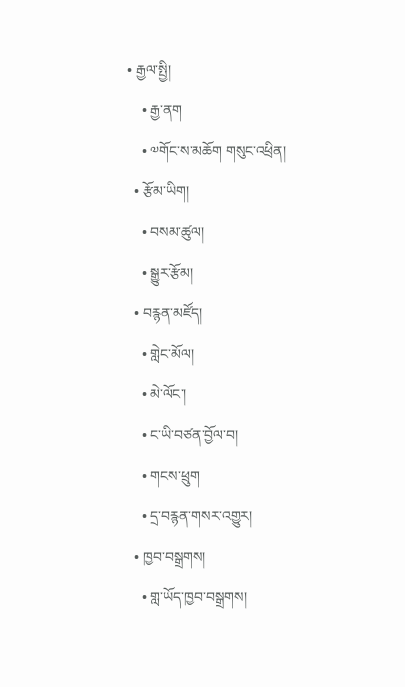• རྒྱལ་སྤྱི།
    • རྒྱ་ནག
    • ༧གོང་ས་མཆོག གསུང་འཕྲིན།
  • རྩོམ་ཡིག།
    • བསམ་ཚུལ།
    • སྒྱུར་རྩོམ།
  • བརྙན་མཛོད།
    • གླེང་མོལ།
    • མེ་ལོང་།
    • ང་ཡི་བཙན་བྱོལ་བ།
    • གངས་ཕྲུག
    • དྲ་བརྙན་གསར་འགྱུར།
  • ཁྱབ་བསྒྲགས།
    • གླ་ཡོད་ཁྱབ་བསྒྲགས།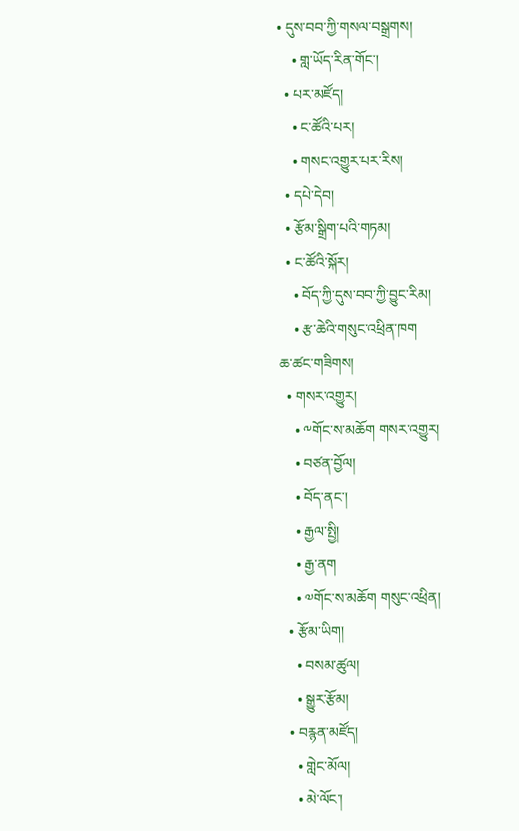• དུས་བབ་ཀྱི་གསལ་བསྒྲགས།
    • གླ་ཡོད་རིན་གོང་།
  • པར་མཛོད།
    • ང་ཚོའི་པར།
    • གསང་འགྱུར་པར་རིས།
  • དཔེ་དེབ།
  • རྩོམ་སྒྲིག་པའི་གཏམ།
  • ང་ཚོའི་སྐོར།
    • བོད་ཀྱི་དུས་བབ་ཀྱི་བྱུང་རིམ།
    • རྩ་ཆེའི་གསུང་འཕྲིན་ཁག
ཆ་ཚང་གཟིགས།
  • གསར་འགྱུར།
    • ༸གོང་ས་མཆོག གསར་འགྱུར།
    • བཙན་བྱོལ།
    • བོད་ནང་།
    • རྒྱལ་སྤྱི།
    • རྒྱ་ནག
    • ༧གོང་ས་མཆོག གསུང་འཕྲིན།
  • རྩོམ་ཡིག།
    • བསམ་ཚུལ།
    • སྒྱུར་རྩོམ།
  • བརྙན་མཛོད།
    • གླེང་མོལ།
    • མེ་ལོང་།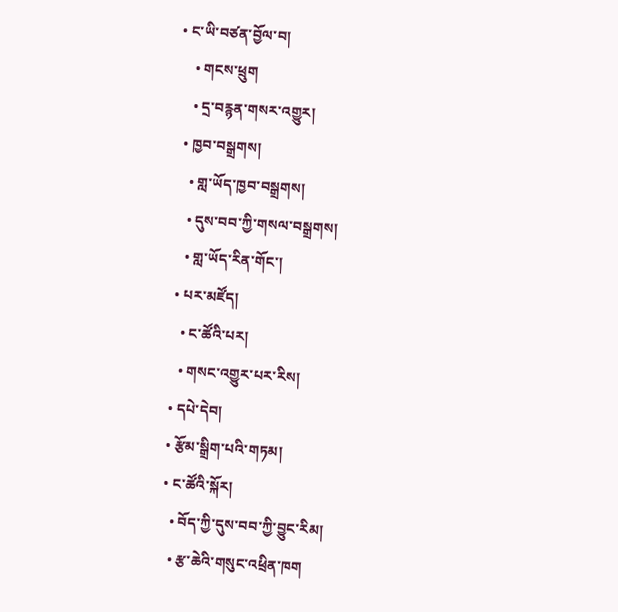• ང་ཡི་བཙན་བྱོལ་བ།
    • གངས་ཕྲུག
    • དྲ་བརྙན་གསར་འགྱུར།
  • ཁྱབ་བསྒྲགས།
    • གླ་ཡོད་ཁྱབ་བསྒྲགས།
    • དུས་བབ་ཀྱི་གསལ་བསྒྲགས།
    • གླ་ཡོད་རིན་གོང་།
  • པར་མཛོད།
    • ང་ཚོའི་པར།
    • གསང་འགྱུར་པར་རིས།
  • དཔེ་དེབ།
  • རྩོམ་སྒྲིག་པའི་གཏམ།
  • ང་ཚོའི་སྐོར།
    • བོད་ཀྱི་དུས་བབ་ཀྱི་བྱུང་རིམ།
    • རྩ་ཆེའི་གསུང་འཕྲིན་ཁག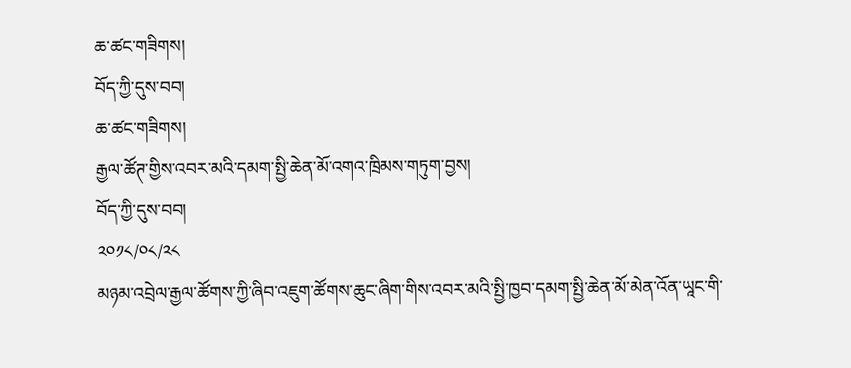ཆ་ཚང་གཟིགས།
བོད་ཀྱི་དུས་བབ།
ཆ་ཚང་གཟིགས།
རྒྱལ་ཚོཊ་གྱིས་འབར་མའི་དམག་སྤྱི་ཆེན་མོ་འགའ་ཁྲིམས་གཏུག་བྱས།
བོད་ཀྱི་དུས་བབ།
༢༠༡༨/༠༨/༢༨
མཉམ་འབྲེལ་རྒྱལ་ཚོགས་ཀྱི་ཞིབ་འཇུག་ཚོགས་ཆུང་ཞིག་གིས་འབར་མའི་སྤྱི་ཁྱབ་དམག་སྤྱི་ཆེན་མོ་མེན་འོན་ཡཱང་གི་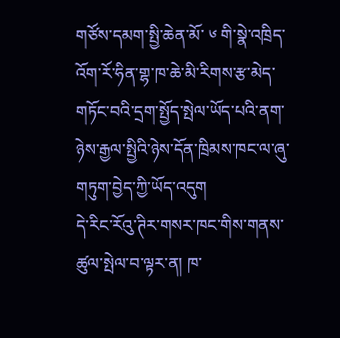གཙོས་དམག་སྤྱི་ཆེན་མོ་ ༦ གི་སྣེ་འཁྲིད་འོག་རོ་ཧིན་གྷ་ཁ་ཆེ་མི་རིགས་རྩ་མེད་གཏོང་བའི་དྲག་སྤྱོད་སྤེལ་ཡོད་པའི་ནག་ཉེས་རྒྱལ་སྤྱིའི་ཉེས་དོན་ཁྲིམས་ཁང་ལ་ཞུ་གཏུག་བྱེད་ཀྱི་ཡོད་འདུག
དེ་རིང་རོའུ་ཊིར་གསར་ཁང་གིས་གནས་ཚུལ་སྤེལ་བ་ལྟར་ན། ཁ་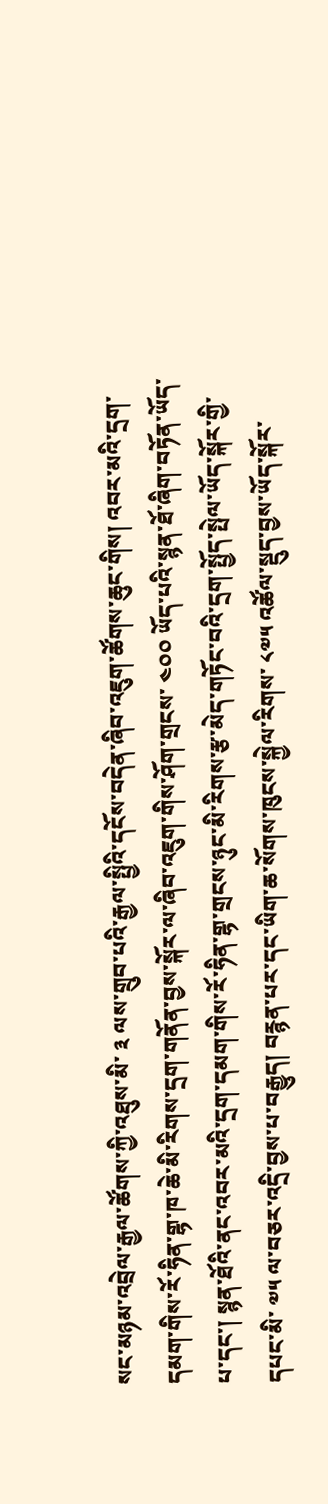སང་མཉམ་འབྲེལ་རྒྱལ་ཚོགས་ཀྱི་འཐུས་མི་ ༣ ལས་གྲུབ་པའི་རྒྱལ་སྤྱིའི་དངོས་བདེན་ཞིབ་འཇུག་ཚོགས་ཆུང་གིས། འབར་མའི་དྲག་དམག་གིས་རོ་ཧིན་གྷ་ཁ་ཆེ་མི་རིགས་དྲག་གནོན་བྱས་སྐོར་ལ་ཞིབ་འཇུག་གིས་ཤོག་གྲངས་ ༤༠༠ ཡོད་པའི་སྙན་ཐོ་ཞིག་བཏོན་ཡོད་པ་དང་། སྙན་ཐོའི་ནང་འབར་མའི་དྲག་དམག་གིས་རོ་ཧིན་གྷ་གྲངས་ཉུང་མི་རིགས་རྩ་མེད་གཏོང་བའི་དྲག་སྤྱོད་སྤེལ་ཡོད་སྐོར་གྱི་དཔང་མི་ ༧༥ ལ་བཅར་འདྲི་བྱས་པ་བརྒྱུད། བརྙན་པར་དང་ཡིག་ཆ་སོགས་ཁུངས་སྐྱེལ་རིགས་ ༨༧༥ འཚོལ་སྡུད་བྱས་ཡོད་སྐོར་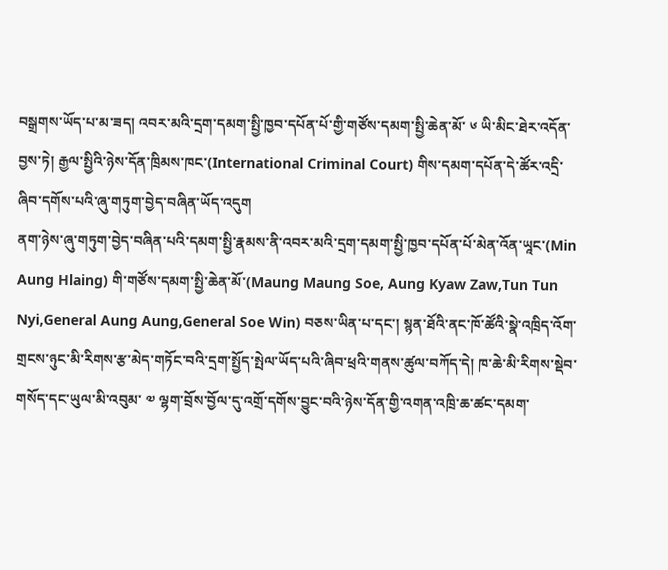བསྒྲགས་ཡོད་པ་མ་ཟད། འབར་མའི་དྲག་དམག་སྤྱི་ཁྱབ་དཔོན་པོ་གྱི་གཙོས་དམག་སྤྱི་ཆེན་མོ་ ༦ ཡི་མིང་ཐེར་འདོན་བྱས་ཏེ། རྒྱལ་སྤྱིའི་ཉེས་དོན་ཁྲིམས་ཁང་(International Criminal Court) གིས་དམག་དཔོན་དེ་ཚོར་འདྲི་ཞིབ་དགོས་པའི་ཞུ་གཏུག་བྱེད་བཞིན་ཡོད་འདུག
ནག་ཉེས་ཞུ་གཏུག་བྱེད་བཞིན་པའི་དམག་སྤྱི་རྣམས་ནི་འབར་མའི་དྲག་དམག་སྤྱི་ཁྱབ་དཔོན་པོ་མེན་འོན་ཡཱང་(Min Aung Hlaing) གི་གཙོས་དམག་སྤྱི་ཆེན་མོ་(Maung Maung Soe, Aung Kyaw Zaw,Tun Tun Nyi,General Aung Aung,General Soe Win) བཅས་ཡིན་པ་དང་། སྙན་ཐོའི་ནང་ཁོ་ཚོའི་སྣེ་འཁྲིད་འོག་གྲངས་ཉུང་མི་རིགས་རྩ་མེད་གཏོང་བའི་དྲག་སྤྱོད་སྤེལ་ཡོད་པའི་ཞིབ་ཕྲའི་གནས་ཚུལ་བཀོད་དེ། ཁ་ཆེ་མི་རིགས་སྡེབ་གསོད་དང་ཡུལ་མི་འབུམ་ ༧ ལྷག་བྲོས་བྱོལ་དུ་འགྲོ་དགོས་བྱུང་བའི་ཉེས་དོན་གྱི་འགན་འཁྲི་ཆ་ཚང་དམག་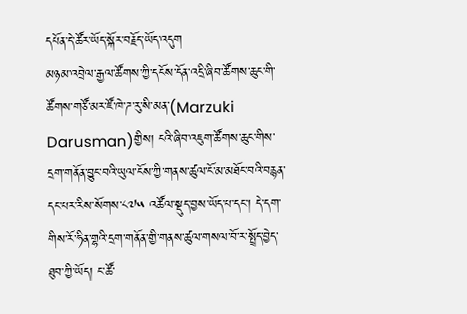དཔོན་དེ་ཚོར་ཡོད་སྐོར་བརྗོད་ཡོད་འདུག
མཉམ་འབྲེལ་རྒྱལ་ཚོགས་ཀྱི་དངོས་དོན་འདྲི་ཞིབ་ཚོགས་ཆུང་གི་ཚོགས་གཙོ་མར་ཛོ་ཁེ་ཌ་རུ་སི་མན་(Marzuki Darusman)གྱིས། ངའི་ཞིབ་འཇུག་ཚོགས་ཆུང་གིས་དྲག་གནོན་བྱུང་བའི་ཡུལ་ངོས་ཀྱི་གནས་ཚུལ་ངོ་མ་མཐོང་བའི་བརྙན་དང་པར་རིས་སོགས་༨༧༥ འཚོལ་སྡུད་བྱས་ཡོད་པ་དང་། དེ་དག་གིས་རོ་ཧིན་གྷའི་དྲག་གནོན་གྱི་གནས་ཚུལ་གསལ་བོ་ར་སྤྲོད་བྱེད་ཐུབ་ཀྱི་ཡོད། ང་ཚོ་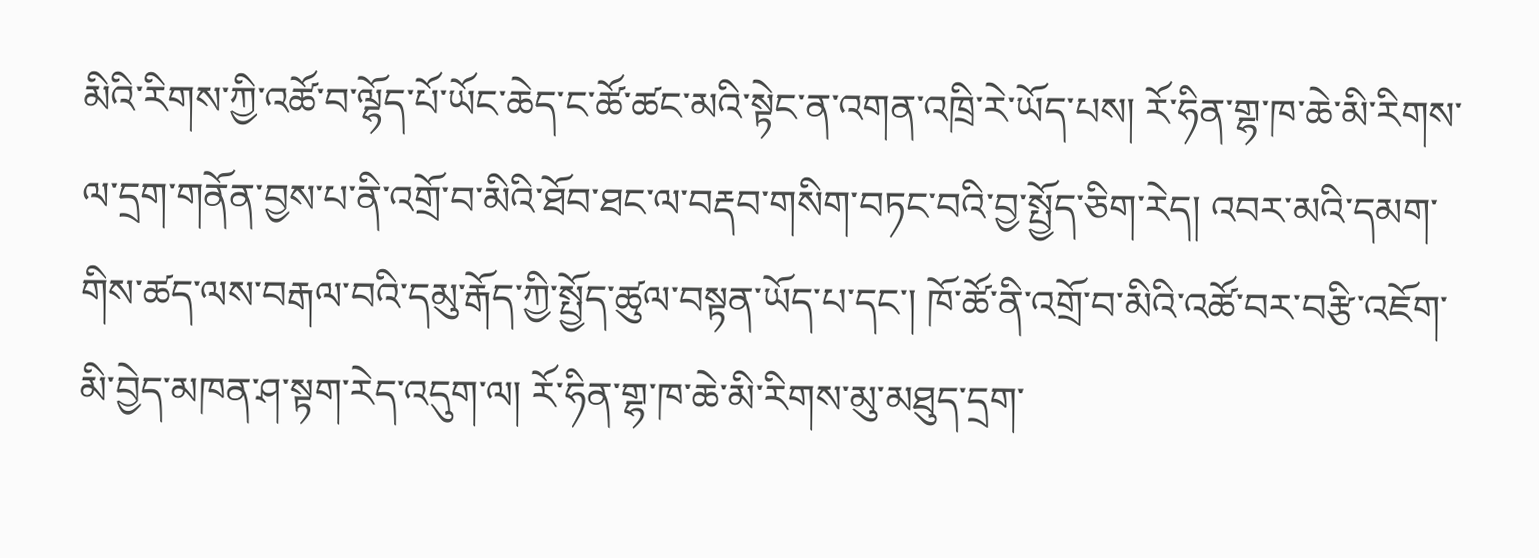མིའི་རིགས་ཀྱི་འཚོ་བ་ལྷོད་པོ་ཡོང་ཆེད་ང་ཚོ་ཚང་མའི་སྟེང་ན་འགན་འཁྲི་རེ་ཡོད་པས། རོ་ཧིན་གྷ་ཁ་ཆེ་མི་རིགས་ལ་དྲག་གནོན་བྱས་པ་ནི་འགྲོ་བ་མིའི་ཐོབ་ཐང་ལ་བརྡབ་གསིག་བཏང་བའི་བྱ་སྤྱོད་ཅིག་རེད། འབར་མའི་དམག་གིས་ཚད་ལས་བརྒལ་བའི་དམུ་རྒོད་ཀྱི་སྤྱོད་ཚུལ་བསྟན་ཡོད་པ་དང་། ཁོ་ཚོ་ནི་འགྲོ་བ་མིའི་འཚོ་བར་བརྩི་འཇོག་མི་བྱེད་མཁན་ཤ་སྟག་རེད་འདུག་ལ། རོ་ཧིན་གྷ་ཁ་ཆེ་མི་རིགས་མུ་མཐུད་དྲག་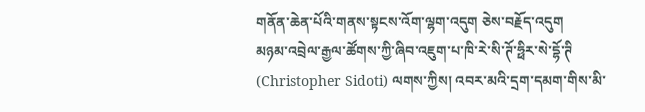གནོན་ཆེན་པོའི་གནས་སྟངས་འོག་ལྷག་འདུག ཅེས་བརྗོད་འདུག
མཉམ་འབྲེལ་རྒྱལ་ཚོགས་ཀྱི་ཞིབ་འཇུག་པ་ཁི་རེ་སི་ཊོ་ཧྥིར་སེ་དྷོ་ཊི (Christopher Sidoti) ལགས་ཀྱིས། འབར་མའི་དྲག་དམག་གིས་མི་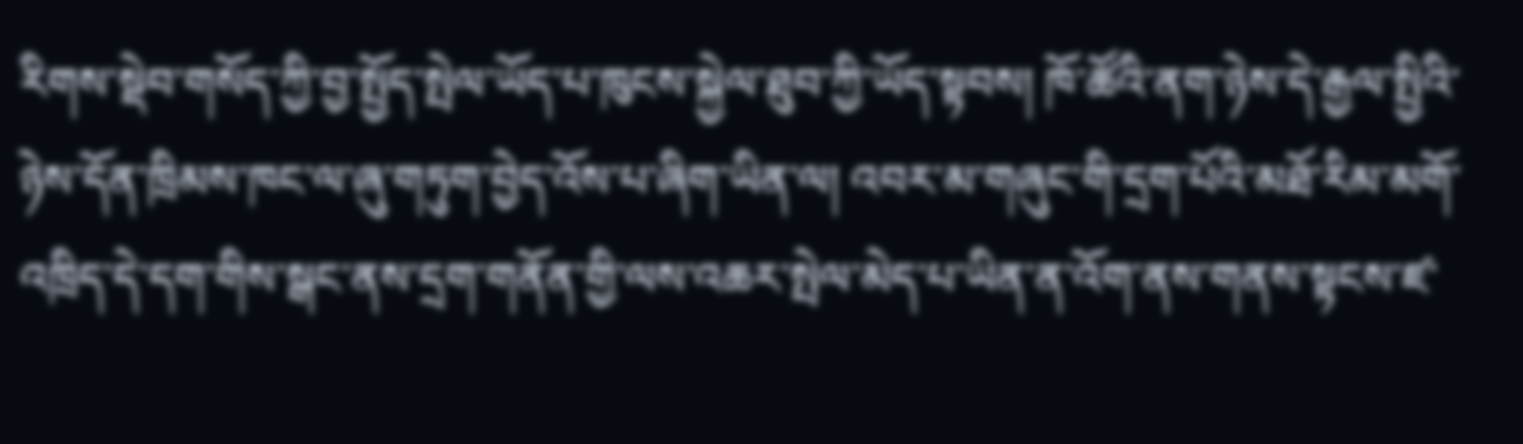རིགས་སྡེབ་གསོད་ཀྱི་བྱ་སྤྱོད་སྤེལ་ཡོད་པ་ཁུངས་སྐྱེལ་ཐུབ་ཀྱི་ཡོད་སྟབས། ཁོ་ཚོའི་ནག་ཉེས་དེ་རྒྱལ་སྤྱིའི་ཉེས་དོན་ཁྲིམས་ཁང་ལ་ཞུ་གཏུག་བྱེད་འོས་པ་ཞིག་ཡིན་ལ། འབར་མ་གཞུང་གི་དྲག་པོའི་མཐོ་རིམ་མགོ་འཁྲིད་དེ་དག་གིས་སྒང་ནས་དྲག་གནོན་གྱི་ལས་འཆར་སྤེལ་མེད་པ་ཡིན་ན་འོག་ནས་གནས་སྟངས་ཛ་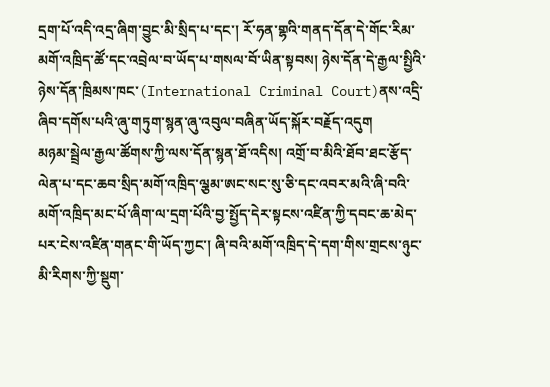དྲག་པོ་འདི་འདྲ་ཞིག་བྱུང་མི་སྲིད་པ་དང་། རོ་ཧན་གྷའི་གནད་དོན་དེ་གོང་རིམ་མགོ་འཁྲིད་ཚོ་དང་འབྲེལ་བ་ཡོད་པ་གསལ་བོ་ཡིན་སྟབས། ཉེས་དོན་དེ་རྒྱལ་སྤྱིའི་ཉེས་དོན་ཁྲིམས་ཁང་(International Criminal Court)ནས་འདྲི་ཞིབ་དགོས་པའི་ཞུ་གཏུག་སྙན་ཞུ་འབུལ་བཞིན་ཡོད་སྐོར་བརྗོད་འདུག
མཉམ་སྦྲེལ་རྒྱལ་ཚོགས་ཀྱི་ལས་དོན་སྙན་ཐོ་འདིས། འགྲོ་བ་མིའི་ཐོབ་ཐང་རྩོད་ལེན་པ་དང་ཆབ་སྲིད་མགོ་འཁྲིད་ལྕམ་ཨང་སང་སུ་ཅི་དང་འབར་མའི་ཞི་བའི་མགོ་འཁྲིད་མང་པོ་ཞིག་ལ་དྲག་པོའི་བྱ་སྤྱོད་དེར་སྟངས་འཛིན་ཀྱི་དབང་ཆ་མེད་པར་ངེས་འཛིན་གནང་གི་ཡོད་ཀྱང་། ཞི་བའི་མགོ་འཁྲིད་དེ་དག་གིས་གྲངས་ཉུང་མི་རིགས་ཀྱི་སྡུག་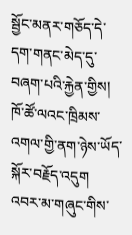སྦྱོང་མནར་གཅོད་དེ་དག་གནང་མེད་དུ་བཞག་པའི་རྐྱེན་གྱིས། ཁོ་ཚོ་ལའང་ཁྲིམས་འགལ་གྱི་ནག་ཉེས་ཡོད་སྐོར་བརྗོད་འདུག
འབར་མ་གཞུང་གིས་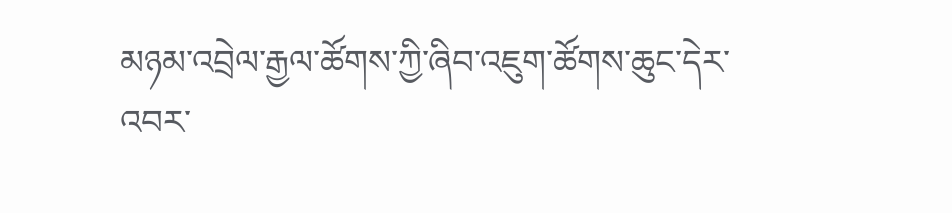མཉམ་འབྲེལ་རྒྱལ་ཚོགས་ཀྱི་ཞིབ་འཇུག་ཚོགས་ཆུང་དེར་འབར་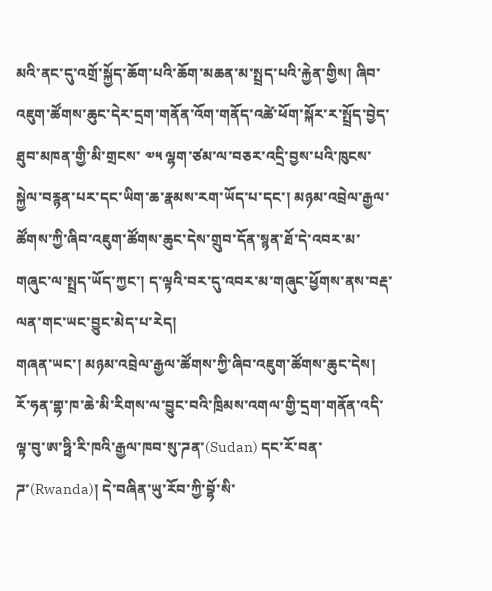མའི་ནང་དུ་འགྲོ་སྐྱོད་ཆོག་པའི་ཆོག་མཆན་མ་སྤྲད་པའི་རྐྱེན་གྱིས། ཞིབ་འཇུག་ཚོགས་ཆུང་དེར་དྲག་གནོན་འོག་གནོད་འཚེ་ཕོག་སྐོར་ར་སྤྲོད་བྱེད་ཐུབ་མཁན་གྱི་མི་གྲངས་ ༧༥ ལྷག་ཙམ་ལ་བཅར་འདྲི་བྱས་པའི་ཁུངས་སྐྱེལ་བརྙན་པར་དང་ཡིག་ཆ་རྣམས་རག་ཡོད་པ་དང་། མཉམ་འབྲེལ་རྒྱལ་ཚོགས་ཀྱི་ཞིབ་འཇུག་ཚོགས་ཆུང་དེས་གྲུབ་དོན་སྙན་ཐོ་དེ་འབར་མ་གཞུང་ལ་སྤྲད་ཡོད་ཀྱང་། ད་ལྟའི་བར་དུ་འབར་མ་གཞུང་ཕྱོགས་ནས་བརྡ་ལན་གང་ཡང་བྱུང་མེད་པ་རེད།
གཞན་ཡང་། མཉམ་འབྲེལ་རྒྱལ་ཚོགས་ཀྱི་ཞིབ་འཇུག་ཚོགས་ཆུང་དེས། རོ་ཧན་གྷ་ཁ་ཆེ་མི་རིགས་ལ་བྱུང་བའི་ཁྲིམས་འགལ་གྱི་དྲག་གནོན་འདི་ལྟ་བུ་ཨ་ཧྥི་རི་ཁའི་རྒྱལ་ཁབ་སུ་ཌན་(Sudan) དང་རོ་བན་ཌ་(Rwanda)། དེ་བཞིན་ཡུ་རོབ་ཀྱི་བྷོ་སི་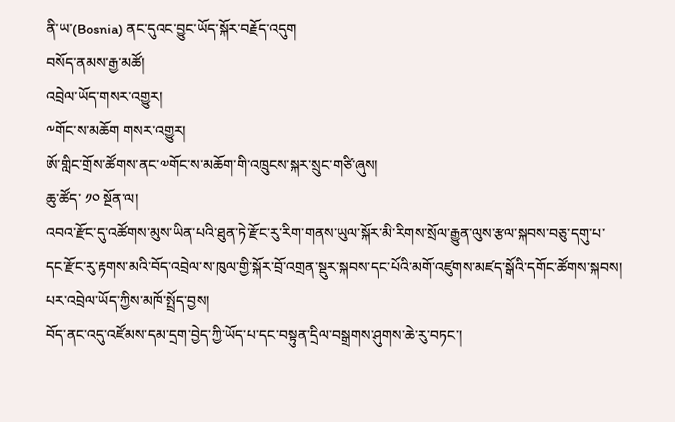ནི་ཡ་(Bosnia) ནང་དུའང་བྱུང་ཡོད་སྐོར་བརྗོད་འདུག
བསོད་ནམས་རྒྱ་མཚོ།
འབྲེལ་ཡོད་གསར་འགྱུར།
༸གོང་ས་མཆོག གསར་འགྱུར།
ཨོ་གླིང་གྲོས་ཚོགས་ནང་༧གོང་ས་མཆོག་གི་འཁྲུངས་སྐར་སྲུང་གཙི་ཞུས།
ཆུ་ཚོད་ ༡༠ སྔོན་ལ།
འབའ་རྫོང་དུ་འཚོགས་མུས་ཡིན་པའི་ཐུན་ཏེ་རྫོང་རུ་རིག་གནས་ཡུལ་སྐོར་མི་རིགས་སྲོལ་རྒྱུན་ལུས་རྩལ་སྐབས་བཅུ་དགུ་པ་དང་རྫོང་རུ་རྟགས་མའི་བོད་འབྲེལ་ས་ཁུལ་གྱི་སྐོར་བྲོ་འགྲན་སྡུར་སྐབས་དང་པོའི་མགོ་འཛུགས་མཛད་སྒོའི་དགོང་ཚོགས་སྐབས། པར་འབྲེལ་ཡོད་ཀྱིས་མཁོ་སྤྲོད་བྱས།
བོད་ནང་འདུ་འཛོམས་དམ་དྲག་བྱེད་ཀྱི་ཡོད་པ་དང་བསྟུན་དྲིལ་བསྒྲགས་ཤུགས་ཆེ་རུ་བཏང་།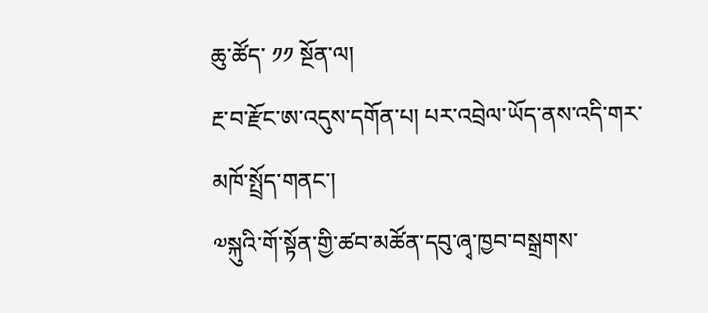ཆུ་ཚོད་ ༡༡ སྔོན་ལ།
རྔ་བ་རྫོང་ཨ་འདུས་དགོན་པ། པར་འབྲེལ་ཡོད་ནས་འདི་གར་མཁོ་སྤྲོད་གནང་།
༧སྐུའི་གོ་སྟོན་གྱི་ཚབ་མཚོན་དབུ་ཞྭ་ཁྱབ་བསྒྲགས་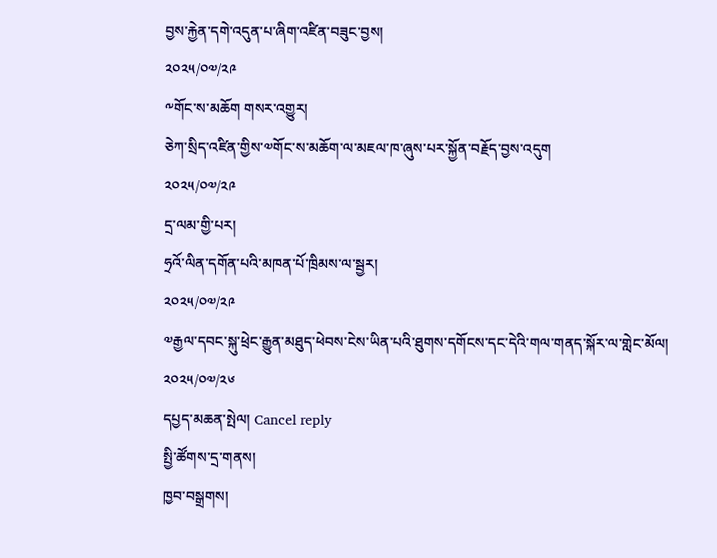བྱས་རྐྱེན་དགེ་འདུན་པ་ཞིག་འཛིན་བཟུང་བྱས།
༢༠༢༥/༠༧/༢༩
༸གོང་ས་མཆོག གསར་འགྱུར།
ཅེཀ་སྲིད་འཛིན་གྱིས་༧གོང་ས་མཆོག་ལ་མཇལ་ཁ་ཞུས་པར་སྐྱོན་བརྗོད་བྱས་འདུག
༢༠༢༥/༠༧/༢༩
དྲ་ལམ་གྱི་པར།
ཧྲའོ་ལིན་དགོན་པའི་མཁན་པོ་ཁྲིམས་ལ་སྦྱར།
༢༠༢༥/༠༧/༢༩
༧རྒྱལ་དབང་སྐུ་ཕྲེང་རྒྱུན་མཐུད་ཕེབས་ངེས་ཡིན་པའི་ཐུགས་དགོངས་དང་དེའི་གལ་གནད་སྐོར་ལ་གླེང་མོལ།
༢༠༢༥/༠༧/༢༦
དཔྱད་མཆན་སྤེལ། Cancel reply
སྤྱི་ཚོགས་དྲ་གནས།
ཁྱབ་བསྒྲགས།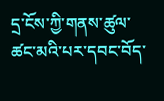དྲ་ངོས་ཀྱི་གནས་ཚུལ་ཚང་མའི་པར་དབང་བོད་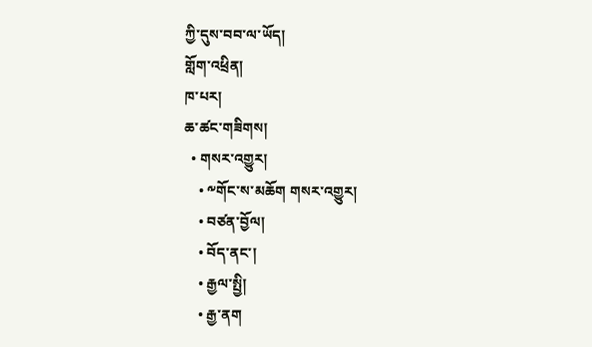ཀྱི་དུས་བབ་ལ་ཡོད།
གློག་འཕྲིན།
ཁ་པར།
ཆ་ཚང་གཟིགས།
  • གསར་འགྱུར།
    • ༸གོང་ས་མཆོག གསར་འགྱུར།
    • བཙན་བྱོལ།
    • བོད་ནང་།
    • རྒྱལ་སྤྱི།
    • རྒྱ་ནག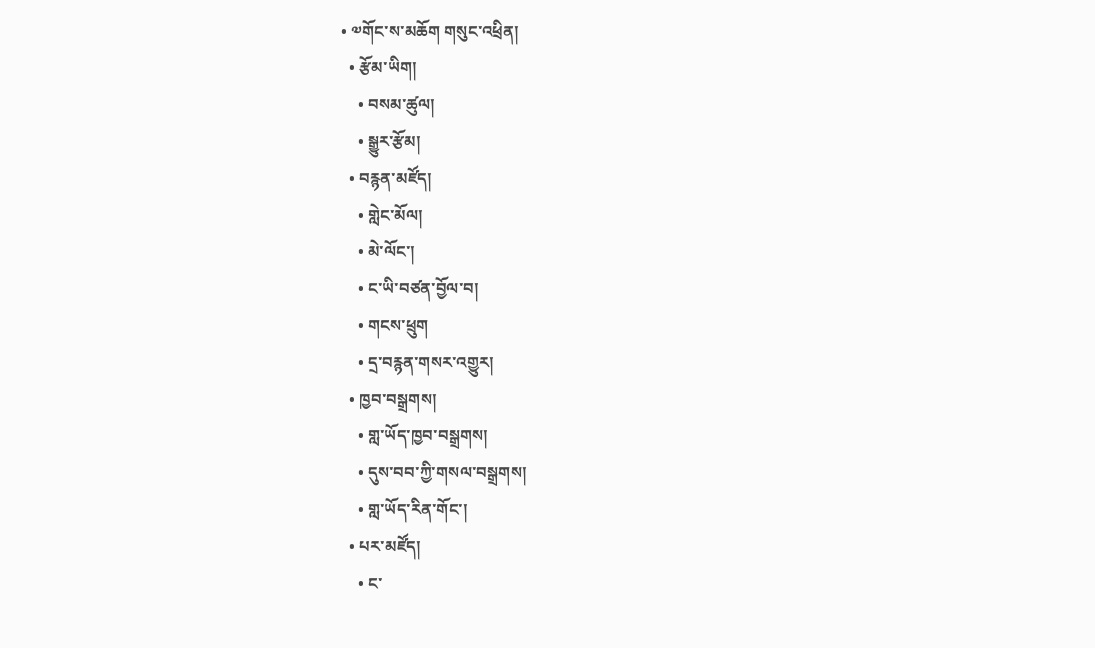• ༧གོང་ས་མཆོག གསུང་འཕྲིན།
  • རྩོམ་ཡིག།
    • བསམ་ཚུལ།
    • སྒྱུར་རྩོམ།
  • བརྙན་མཛོད།
    • གླེང་མོལ།
    • མེ་ལོང་།
    • ང་ཡི་བཙན་བྱོལ་བ།
    • གངས་ཕྲུག
    • དྲ་བརྙན་གསར་འགྱུར།
  • ཁྱབ་བསྒྲགས།
    • གླ་ཡོད་ཁྱབ་བསྒྲགས།
    • དུས་བབ་ཀྱི་གསལ་བསྒྲགས།
    • གླ་ཡོད་རིན་གོང་།
  • པར་མཛོད།
    • ང་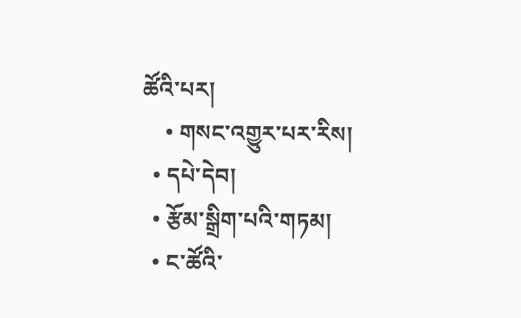ཚོའི་པར།
    • གསང་འགྱུར་པར་རིས།
  • དཔེ་དེབ།
  • རྩོམ་སྒྲིག་པའི་གཏམ།
  • ང་ཚོའི་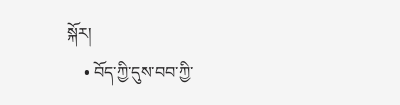སྐོར།
    • བོད་ཀྱི་དུས་བབ་ཀྱི་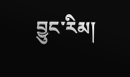བྱུང་རིམ།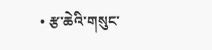• རྩ་ཆེའི་གསུང་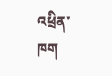འཕྲིན་ཁག